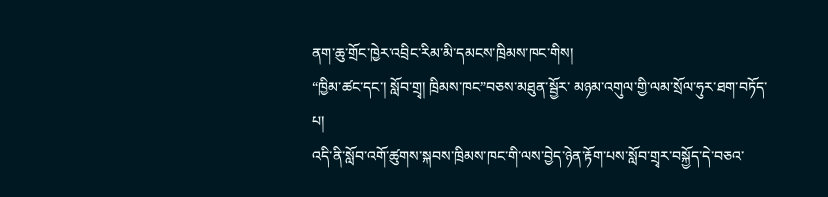ནག་ཆུ་གྲོང་ཁྱེར་འབྲིང་རིམ་མི་དམངས་ཁྲིམས་ཁང་གིས།
“ཁྱིམ་ཚང་དང་། སློབ་གྲྭ། ཁྲིམས་ཁང”བཅས་མཐུན་སྦྱོར་ མཉམ་འགུལ་གྱི་ལམ་སྲོལ་ཧུར་ཐག་བཏོད་པ།
འདི་ནི་སློབ་འགོ་ཚུགས་སྐབས་ཁྲིམས་ཁང་གི་ལས་བྱེད་ཉེན་རྟོག་པས་སློབ་གྲྭར་བསྐྱོད་དེ་བཅའ་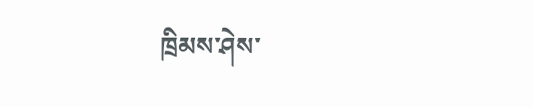ཁྲིམས་ཤེས་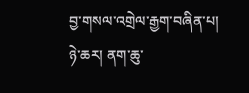བྱ་གསལ་འགྲེལ་རྒྱག་བཞིན་པ།
ཉེ་ཆར། ནག་ཆུ་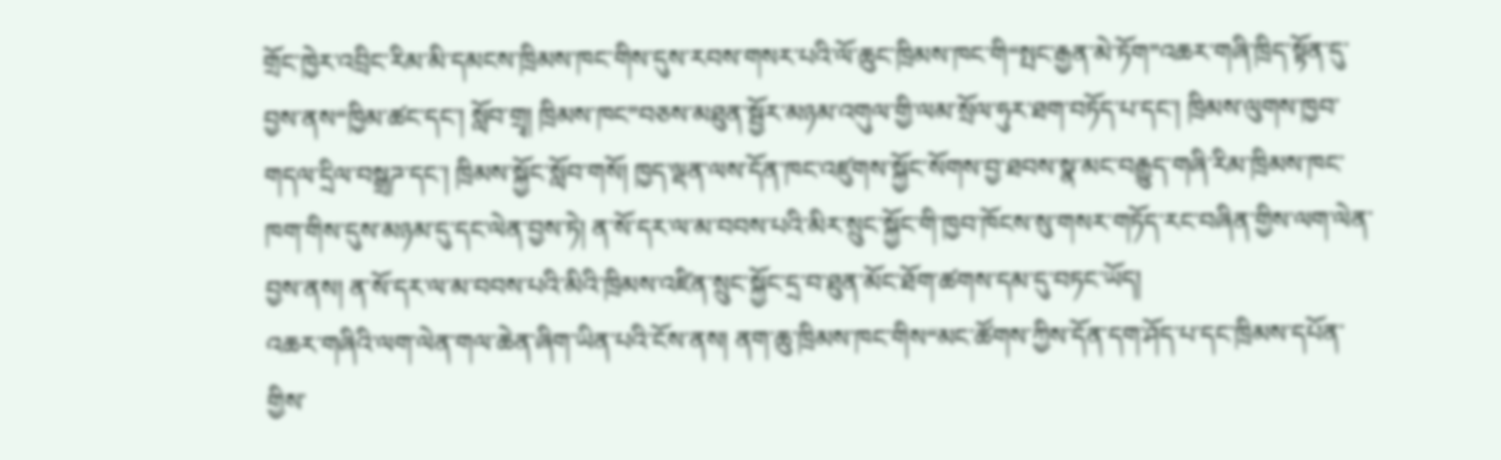གྲོང་ཁྱེར་འབྲིང་རིམ་མི་དམངས་ཁྲིམས་ཁང་གིས་དུས་རབས་གསར་པའི་ལོ་ཆུང་ཁྲིམས་ཁང་གི“སྤང་རྒྱན་མེ་ཏོག”འཆར་གཞི་ཁྲིད་སྟོན་དུ་བྱས་ནས“ཁྱིམ་ཚང་དང་། སློབ་གྲྭ། ཁྲིམས་ཁང”བཅས་མཐུན་སྦྱོར་མཉམ་འགུལ་གྱི་ལམ་སྲོལ་ཧུར་ཐག་བཏོད་པ་དང་། ཁྲིམས་ལུགས་ཁྱབ་གདལ་དྲིལ་བསྒྲཌ་དང་། ཁྲིམས་སྐྱོང་སློབ་གསོ། ཁྱད་ལྡན་ལས་དོན་ཁང་འཛུགས་སྐྱོང་སོགས་བྱ་ཐབས་སྣ་མང་བརྒྱུད་གཞི་རིམ་ཁྲིམས་ཁང་ཁག་གིས་དུས་མཉམ་དུ་དང་ལེན་བྱས་ཏེ། ན་སོ་དར་ལ་མ་བབས་པའི་མིར་སྲུང་སྐྱོང་གི་ཁྱབ་ཁོངས་སུ་གསར་གཏོད་རང་བཞིན་གྱིས་ལག་ལེན་བྱས་ནས། ན་སོ་དར་ལ་མ་བབས་པའི་མིའི་ཁྲིམས་འཛིན་སྲུང་སྐྱོང་དྲ་བ་ཐུན་མོང་ཐོག་ཚགས་དམ་དུ་བཏང་ཡོད།
འཆར་གཞིའི་ལག་ལེན་གལ་ཆེན་ཞིག་ཡིན་པའི་ངོས་ནས། ནག་ཆུ་ཁྲིམས་ཁང་གིས“མང་ཚོགས་ཀྱིས་དོན་དག་ཤོད་པ་དང་ཁྲིམས་དཔོན་གྱིས་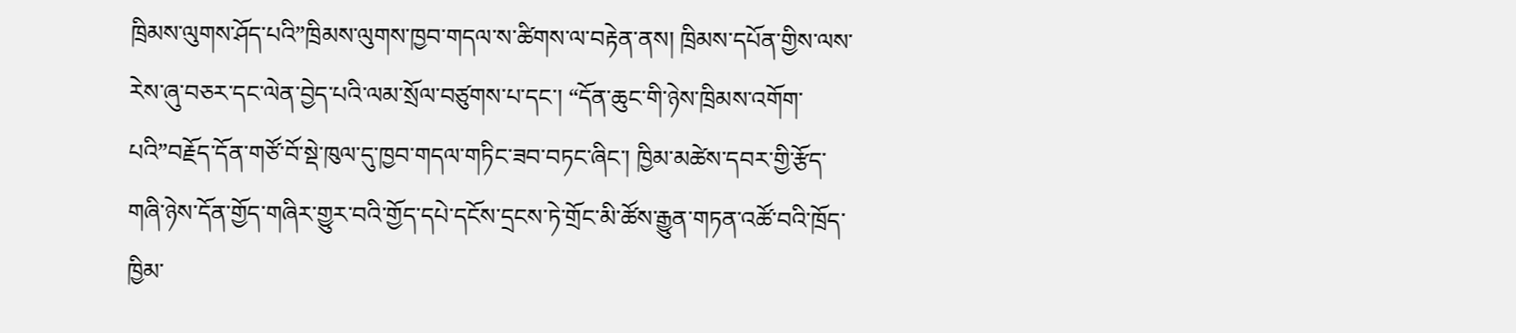ཁྲིམས་ལུགས་ཤོད་པའི”ཁྲིམས་ལུགས་ཁྱབ་གདལ་ས་ཚིགས་ལ་བརྟེན་ནས། ཁྲིམས་དཔོན་གྱིས་ལས་རེས་ཞུ་བཅར་དང་ལེན་བྱེད་པའི་ལམ་སྲོལ་བཙུགས་པ་དང་། “དོན་ཆུང་གི་ཉེས་ཁྲིམས་འགོག་པའི”བརྗོད་དོན་གཙོ་བོ་སྡེ་ཁུལ་དུ་ཁྱབ་གདལ་གཏིང་ཟབ་བཏང་ཞིང་། ཁྱིམ་མཚེས་དབར་གྱི་རྩོད་གཞི་ཉེས་དོན་གྱོད་གཞིར་གྱུར་བའི་གྱོད་དཔེ་དངོས་དྲངས་ཏེ་གྲོང་མི་ཚོས་རྒྱུན་གཏན་འཚོ་བའི་ཁྲོད་ཁྱིམ་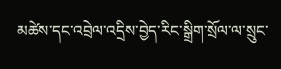མཚེས་དང་འབྲེལ་འདྲིས་བྱེད་རིང་སྒྲིག་སྲོལ་ལ་སྲུང་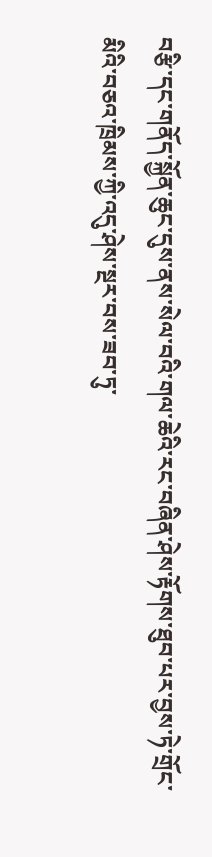བརྩི་དང་གནོད་སྐྱོན་ཆུང་དུས་ནས་སེལ་བའི་གལ་ཆེའི་རང་བཞིན་ཤེས་རྟོགས་ཐུབ་པར་བྱས་ཏེ་གྲོང་མིའི་བཅའ་ཁྲིམས་ཀྱི་འདུ་ཤེས་སྔར་བས་ཟབ་ཏུ་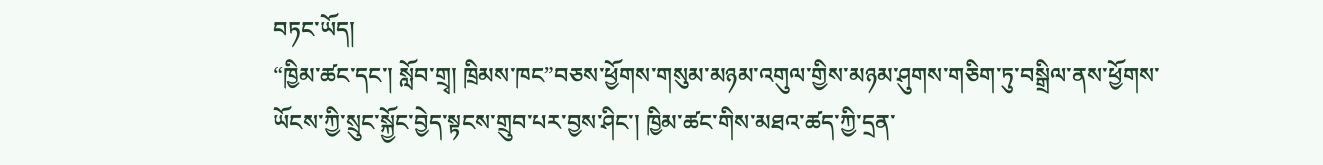བཏང་ཡོད།
“ཁྱིམ་ཚང་དང་། སློབ་གྲྭ། ཁྲིམས་ཁང”བཅས་ཕྱོགས་གསུམ་མཉམ་འགུལ་གྱིས་མཉམ་ཤུགས་གཅིག་ཏུ་བསྒྲིལ་ནས་ཕྱོགས་ཡོངས་ཀྱི་སྲུང་སྐྱོང་བྱེད་སྟངས་གྲུབ་པར་བྱས་ཤིང་། ཁྱིམ་ཚང་གིས་མཐའ་ཚད་ཀྱི་དྲན་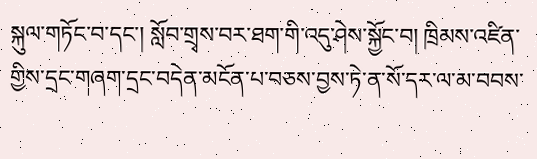སྐུལ་གཏོང་བ་དང་། སློབ་གྲྭས་བར་ཐག་གི་འདུ་ཤེས་སྐྱོང་བ། ཁྲིམས་འཛིན་གྱིས་དྲང་གཞག་དྲང་བདེན་མངོན་པ་བཅས་བྱས་ཏེ་ན་སོ་དར་ལ་མ་བབས་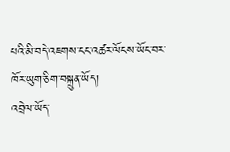པའི་མི་བདེ་འཇགས་ངང་འཚར་ལོངས་ཡོང་བར་ཁོར་ཡུག་ཅིག་བསྐྲུན་ཡོད།
འབྲེལ་ཡོད་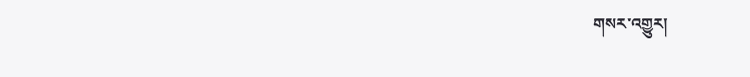གསར་འགྱུར།